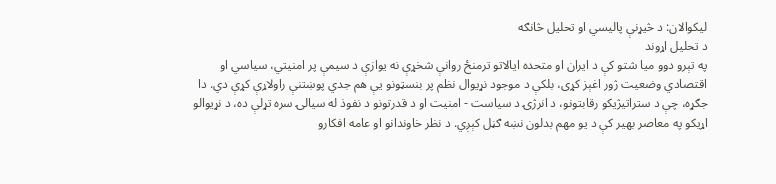لیکوالان: د څیړنې پالیسي او تحلیل څانګه
د تحلیل اړوند
په تېرو دوو میا شتو کې د ایران او متحده ایالاتو ترمنځ روانې شخړې نه یوازې د سیمې پر امنیتي، سیاسي او اقتصادي وضعیت ژور اغېز کړی، بلکې د موجود نړیوال نظم پر بنسټونو یې هم جدي پوښتنې راولاړې کړې دي. دا جګړه، چې د ستراتیژیکو رقابتونو، د انرژۍ د سیاست - امنیت او د قدرتونو د نفوذ له سیالۍ سره تړلې ده، د نړیوالو اړیکو په معاصر بهیر کې د یو مهم بدلون نښه ګڼل کېږي. د نظر خاوندانو او عامه افکارو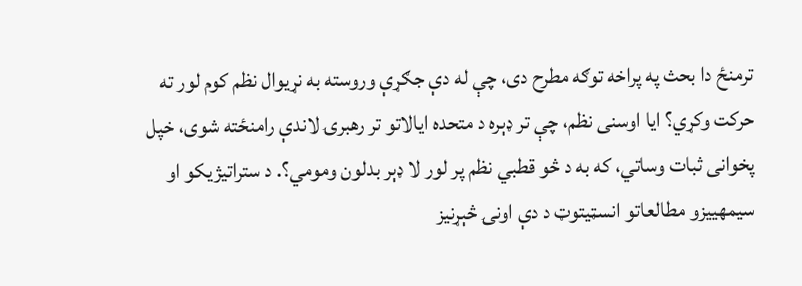ترمنځ دا بحث په پراخه توګه مطرح دی، چې له دې جګړې وروسته به نړیوال نظم کوم لور ته حرکت وکړي؟ ایا اوسنی نظم، چې تر ډېره د متحده ایالاتو تر رهبرۍ لاندې رامنځته شوی، خپل پخوانی ثبات وساتي، که به د څو قطبي نظم پر لور لا ډېر بدلون ومومي؟. د ستراتیژیکو او سیمهییزو مطالعاتو انسټیتوټ د دې اونۍ څېړنیز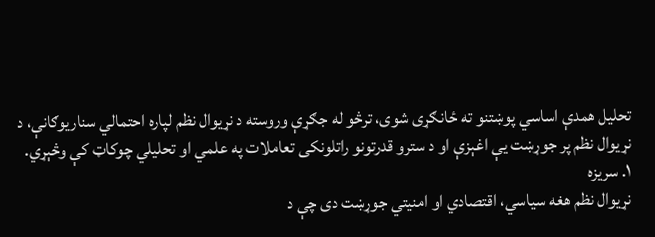تحلیل همدې اساسي پوښتنو ته ځانګړی شوی، ترڅو له جګړې وروسته د نړیوال نظم لپاره احتمالي سناریوګانې، د نړیوال نظم پر جوړښت یې اغېزې او د سترو قدرتونو راتلونکی تعاملات په علمي او تحلیلي چوکاټ کې وڅېړي.
۱. سریزه
نړیوال نظم هغه سیاسي، اقتصادي او امنیتي جوړښت دی چې د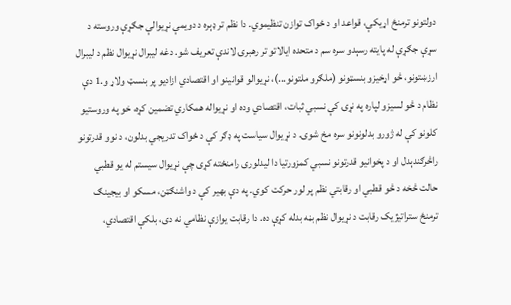دولتونو ترمنځ اړیکې، قواعد او د ځواک توازن تنظیموي. دا نظم تر ډېره د دویمې نړیوالې جګړې وروسته د سړې جګړې له پایته رسېدو سره سم د متحده ایالاتو تر رهبرۍ لاندې تعریف شو. دغه لیبرال نړیوال نظم د لیبرال ارزښتونو، څو اړخیزو بنسټونو (ملګرو ملتونو...)، نړیوالو قوانینو او اقتصادي ازادیو پر بنسټ ولاړ و.1 دې نظام د څو لسیزو لپاره په نړۍ کې نسبي ثبات، اقتصادي وده او نړیواله همکاري تضمین کړه، خو په وروستیو کلونو کې له ژورو بدلونونو سره مخ شوی. د نړیوال سیاست په ډګر کې د ځواک تدریجي بدلون، د نوو قدرتونو راڅرګندېدل او د پخوانیو قدرتونو نسبي کمزورتیا دا لیدلوری رامنځته کړی چې نړیوال سیستم له یو قطبي حالت څخه د څو قطبي او رقابتي نظم پر لور حرکت کوي. په دې بهیر کې د واشنګټن، مسکو او بیجینګ ترمنځ ستراتیژیک رقابت د نړیوال نظم بڼه بدله کړې ده. دا رقابت یوازې نظامي نه دی، بلکې اقتصادي،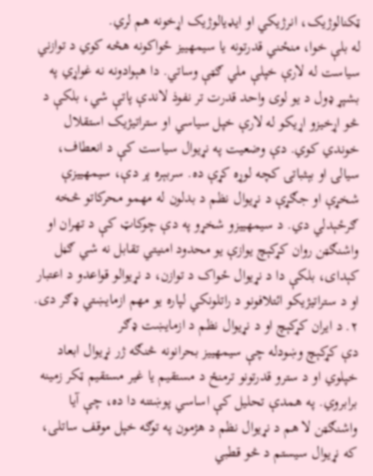ټکنالوژیک، انرژيکي او ایډیالوژیک اړخونه هم لري.
له بلې خوا، منځني قدرتونه یا سیمهییز ځواکونه هڅه کوي د توازني سیاست له لارې خپلې ملي ګټې وساتي. دا هېوادونه نه غواړي په بشپړ ډول د یو لوی واحد قدرت تر نفوذ لاندې پاتې شي، بلکې د څو اړخیزو اړیکو له لارې خپل سیاسي او ستراتیژیک استقلال خوندي کوي. دې وضعیت په نړیوال سیاست کې د انعطاف، سیالۍ او بېثباتۍ کچه لوړه کړې ده. سربېره پر دې، سیمهییزې شخړې او جګړې د نړیوال نظم د بدلون له مهمو محرکاتو څخه ګرځېدلي دي. د سیمهییزو شخړو په دې چوکاټ کې د تهران او واشنګټن روان کړکېچ یوازې یو محدود امنیتي تقابل نه شي ګڼل کېدای، بلکې دا د نړیوال ځواک د توازن، د نړیوالو قواعدو د اعتبار او د ستراتیژیکو ائتلافونو د راتلونکي لپاره یو مهم ازمایښتي ډګر دی.
۲. د ایران کړکېچ او د نړیوال نظم د ازمایښت ډګر
دې کړکېچ وښودله چې سیمهییز بحرانونه څنګه ژر نړیوال ابعاد خپلوي او د سترو قدرتونو ترمنځ د مستقیم یا غیر مستقیم ټکر زمینه برابروي. په همدې تحلیل کې اساسي پوښتنه دا ده، چې آیا واشنګټن لا هم د نړیوال نظم د هژمون په توګه خپل موقف ساتلی، که نړیوال سیستم د څو قطبي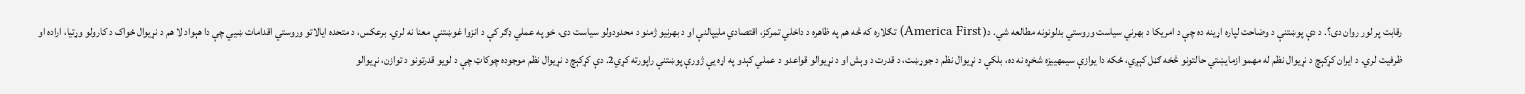رقابت پر لور روان دی؟. د دې پوښتنې د وضاحت لپاره اړینه ده چې د امریکا د بهرني سیاست وروستي بدلونونه مطالعه شي. د( America First) تګلاره که څه هم په ظاهره د داخلي تمرکز، اقتصادي مليپالنې او د بهرنیو ژمنو د محدودولو سیاست دی، خو په عملي ډګر کې د انزوا غوښتنې معنا نه لري. برعکس، د متحده ایالاتو وروستي اقدامات ښيي چې دا هېواد لا هم د نړیوال ځواک د کارولو وړتیا، اراده او ظرفیت لري. د ایران کړکېچ د نړیوال نظم له مهمو ازمایښتي حالتونو څخه ګڼل کېږي، ځکه دا یوازې سیمهییزه شخړه نه ده، بلکې د نړیوال نظم د جوړښت، د قدرت د وېش او د نړیوالو قواعدو د عملي کېدو په اړه یې ژورې پوښتنې راپورته کړي2. دې کړکېچ د نړیوال نظم موجوده چوکاټ چې د لویو قدرتونو د توازن، نړیوالو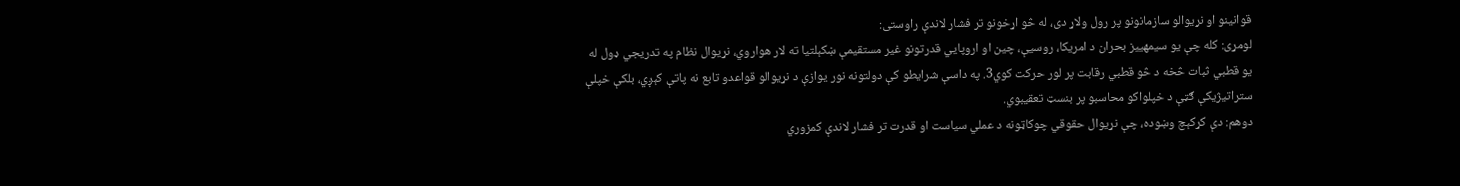قوانینو او نړیوالو سازمانونو پر رول ولاړ دی، له څو اړخونو تر فشار لاندې راوستی:
لومړی: کله چې یو سیمهییز بحران د امریکا، روسیې، چین او اروپایي قدرتونو غیر مستقیمې ښکېلتیا ته لار هواروي، نړیوال نظام په تدریجي ډول له یو قطبي ثبات څخه د څو قطبي رقابت پر لور حرکت کوي3. په داسې شرایطو کې دولتونه نور یوازې د نړیوالو قواعدو تابع نه پاتې کېږي، بلکې خپلې ستراتیژیکې ګټې د خپلواکو محاسبو پر بنسټ تعقیبوي.
دوهم: دې کړکېچ وښوده، چې نړیوال حقوقي چوکاټونه د عملي سیاست او قدرت تر فشار لاندې کمزوري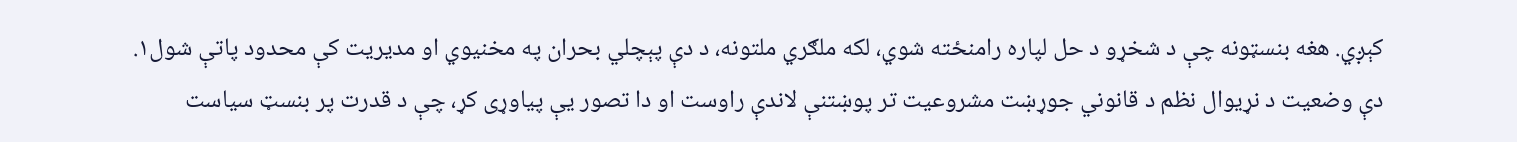کېږي. هغه بنسټونه چې د شخړو د حل لپاره رامنځته شوي، لکه ملګري ملتونه، د دې پېچلي بحران په مخنیوي او مدیریت کې محدود پاتې شول۱. دې وضعیت د نړیوال نظم د قانوني جوړښت مشروعیت تر پوښتنې لاندې راوست او دا تصور یې پیاوړی کړ، چې د قدرت پر بنسټ سیاست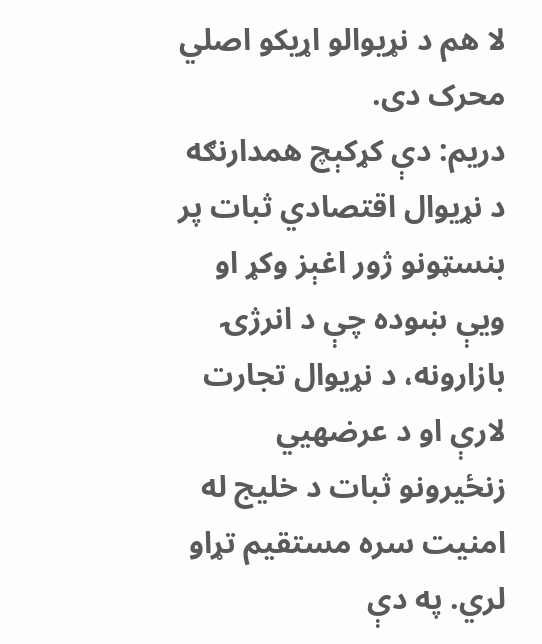لا هم د نړیوالو اړیکو اصلي محرک دی.
دریم: دې کړکېچ همدارنګه د نړیوال اقتصادي ثبات پر بنسټونو ژور اغېز وکړ او ویې ښوده چې د انرژۍ بازارونه، د نړیوال تجارت لارې او د عرضهيي زنځیرونو ثبات د خلیج له امنیت سره مستقیم تړاو لري. په دې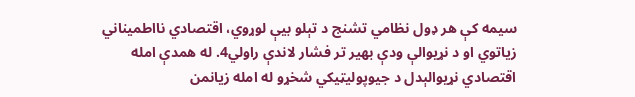سیمه کې هر ډول نظامي تشنج د تېلو بیې لوړوي، اقتصادي نااطمیناني زیاتوي او د نړیوالې ودې بهیر تر فشار لاندې راولي4. له همدې امله اقتصادي نړیوالېدل د جیوپولیټیکي شخړو له امله زیانمن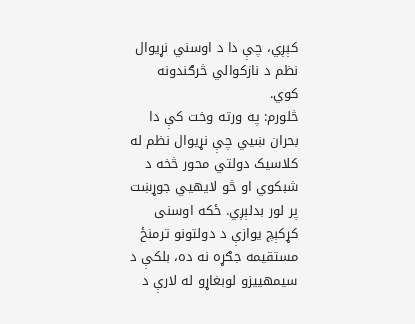کېږي، چې دا د اوسني نړیوال نظم د نازکوالي څرګندونه کوي.
څلورم: په ورته وخت کې دا بحران ښيي چې نړیوال نظم له کلاسیک دولتي محور څخه د شبکوي او څو لایهیي جوړښت پر لور بدلېږي. ځکه اوسنی کړکېچ یوازې د دولتونو ترمنځ مستقیمه جګړه نه ده، بلکې د سیمهییزو لوبغاړو له لارې د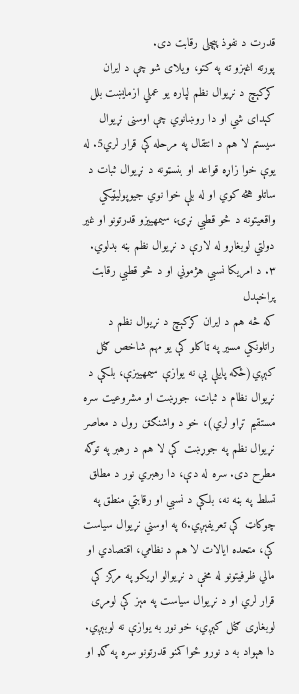قدرت د نفوذ پېچلی رقابت دی.
پورته اغېزو ته په کتو، ویلای شو چې د ایران کړکېچ د نړیوال نظم لپاره یو عملي ازمایښت بلل کېدای شي او دا روښانوي چې اوسنی نړیوال سیستم لا هم د انتقال په مرحله کې قرار لري5. له یوې خوا زاړه قواعد او بنسټونه د نړیوال ثبات د ساتلو هڅه کوي او له بلې خوا نوي جیوپولیټیکي واقعیتونه د څو قطبي نړۍ، سیمهییزو قدرتونو او غیر دولتي لوبغاړو له لارې د نړیوال نظم بڼه بدلوي.
۳. د امریکا نسبي هژموني او د څو قطبي رقابت پراخېدل
که څه هم د ایران کړکېچ د نړیوال نظم د راتلونکي مسیر په ټاکلو کې یو مهم شاخص ګڼل کېږي(ځکه پایلې یې نه یوازې سیمهییزې، بلکې د نړیوال نظام د ثبات، جوړښت او مشروعیت سره مستقیم تړاو لري)، خو د واشنګټن رول د معاصر نړیوال نظم په جوړښت کې لا هم د رهبر په توګه مطرح دی. سره له دې، دا رهبري نور د مطلق تسلط په بڼه نه، بلکې د نسبي او رقابتي منطق په چوکاټ کې تعریفېږي.6 په اوسني نړیوال سیاست کې، متحده ایالات لا هم د نظامي، اقتصادي او مالي ظرفیتونو له مخې د نړیوالو اړیکو په مرکز کې قرار لري او د نړیوال سیاست په مېز کې لومړی لوبغاړی ګڼل کېږي، خو نور به یوازې نه لوبېږي. دا هېواد به د نورو ځواکمنو قدرتونو سره په ګډ او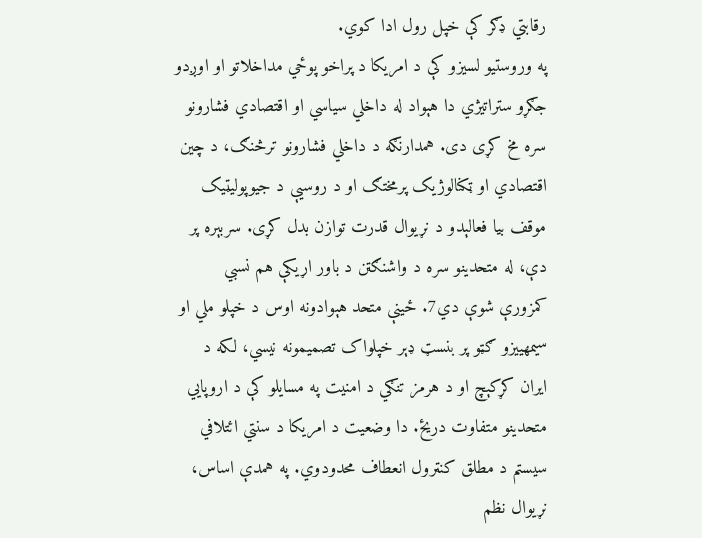رقابتي ډګر کې خپل رول ادا کوي.
په وروستیو لسیزو کې د امریکا د پراخو پوځي مداخلاتو او اوږدو جګړو ستراتیژي دا هېواد له داخلي سیاسي او اقتصادي فشارونو سره مخ کړی دی. همدارنګه د داخلي فشارونو ترڅنګ، د چین اقتصادي او ټکنالوژیک پرمختګ او د روسیې د جیوپولیټیک موقف بیا فعالېدو د نړیوال قدرت توازن بدل کړی. سربېره پر دې، له متحدینو سره د واشنګټن د باور اړیکې هم نسبي کمزورې شوې دي7. ځینې متحد هېوادونه اوس د خپلو ملي او سیمهییزو ګټو پر بنسټ ډېر خپلواک تصمیمونه نیسي، لکه د ایران کړکېچ او د هرمز تنګي د امنیت په مسایلو کې د اروپایي متحدینو متفاوت دریځ. دا وضعیت د امریکا د سنتي ائتلافي سیستم د مطلق کنټرول انعطاف محدودوي. په همدې اساس، نړیوال نظم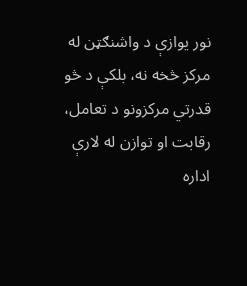نور یوازې د واشنګټن له مرکز څخه نه، بلکې د څو قدرتي مرکزونو د تعامل، رقابت او توازن له لارې اداره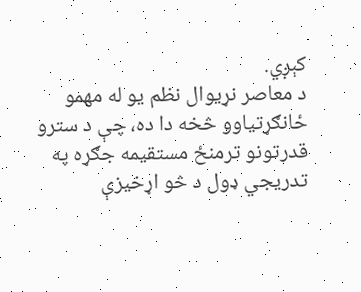کېږي.
د معاصر نړیوال نظم یو له مهمو ځانګړتیاوو څخه دا ده، چې د سترو قدرتونو ترمنځ مستقیمه جګړه په تدریجي ډول د څو اړخیزې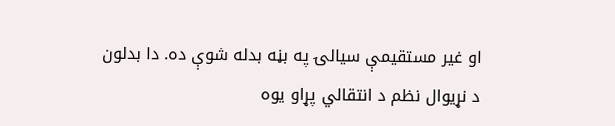او غیر مستقیمې سیالۍ په بڼه بدله شوې ده. دا بدلون د نړیوال نظم د انتقالي پړاو یوه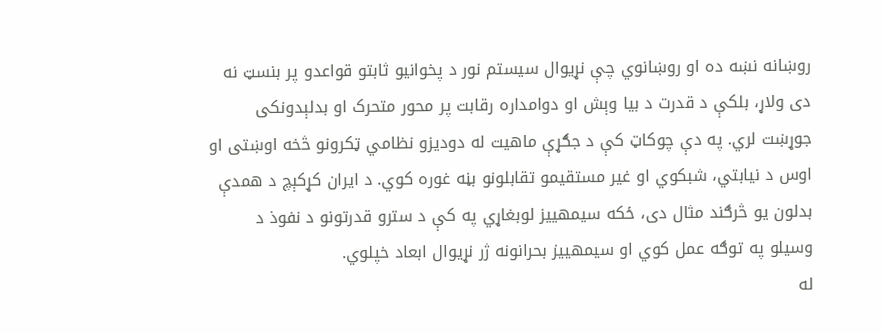روښانه نښه ده او روښانوي چې نړیوال سیستم نور د پخوانیو ثابتو قواعدو پر بنسټ نه دی ولاړ، بلکې د قدرت د بیا وېش او دوامداره رقابت پر محور متحرک او بدلېدونکی جوړښت لري. په دې چوکاټ کې د جګړې ماهیت له دودیزو نظامي ټکرونو څخه اوښتی او اوس د نیابتي، شبکوي او غیر مستقیمو تقابلونو بڼه غوره کوي. د ایران کړکېچ د همدې بدلون یو څرګند مثال دی، ځکه سیمهییز لوبغاړي په کې د سترو قدرتونو د نفوذ د وسیلو په توګه عمل کوي او سیمهییز بحرانونه ژر نړیوال ابعاد خپلوي.
له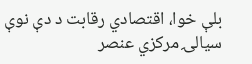بلې خوا، اقتصادي رقابت د دې نوې سیالۍ مرکزي عنصر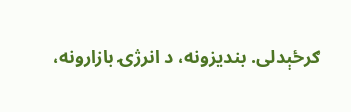ګرځېدلی. بندیزونه، د انرژۍ بازارونه،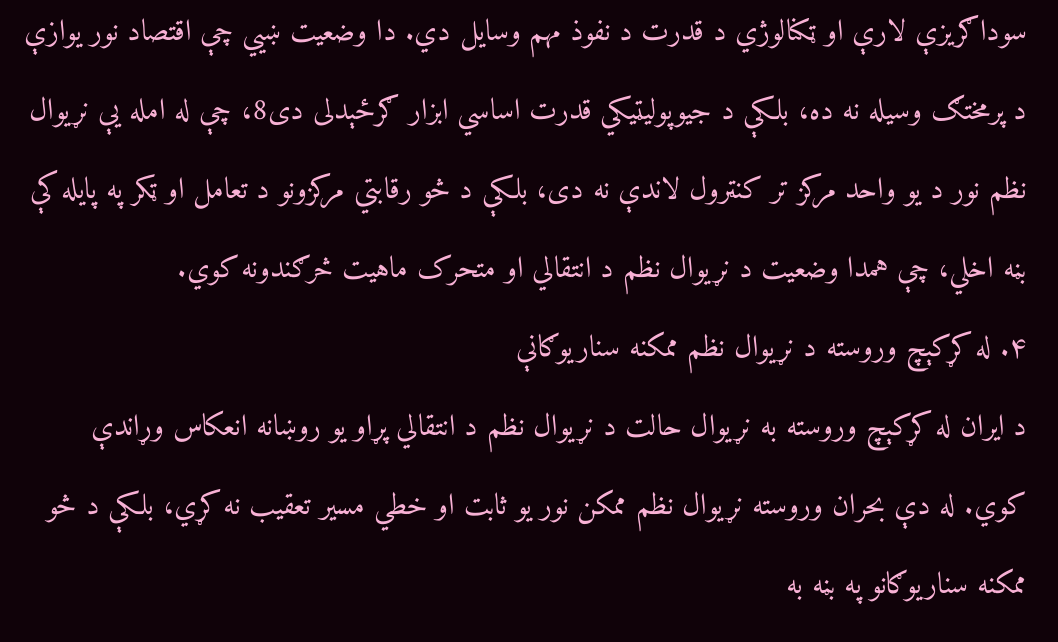سوداګریزې لارې او ټکنالوژي د قدرت د نفوذ مهم وسایل دي. دا وضعیت ښيي چې اقتصاد نور یوازې د پرمختګ وسیله نه ده، بلکې د جیوپولیټیکي قدرت اساسي ابزار ګرځېدلی دی8، چې له امله یې نړیوال نظم نور د یو واحد مرکز تر کنټرول لاندې نه دی، بلکې د څو رقابتي مرکزونو د تعامل او ټکر په پایله کې بڼه اخلي، چې همدا وضعیت د نړیوال نظم د انتقالي او متحرک ماهیت څرګندونه کوي.
۴. له کړکېچ وروسته د نړیوال نظم ممکنه سناریوګانې
د ایران له کړکېچ وروسته به نړیوال حالت د نړیوال نظم د انتقالي پړاو یو روښانه انعکاس وړاندې کوي. له دې بحران وروسته نړیوال نظم ممکن نور یو ثابت او خطي مسیر تعقیب نه کړي، بلکې د څو ممکنه سناریوګانو په بڼه به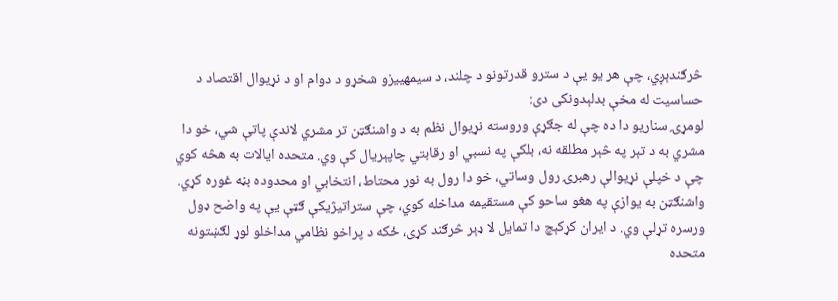څرګندېږي، چې هر یو یې د سترو قدرتونو د چلند، د سیمهییزو شخړو د دوام او د نړیوال اقتصاد د حساسیت له مخې بدلېدونکی دی:
لومړۍ سناریو دا ده چې له جګړې وروسته نړیوال نظم به د واشنګټن تر مشري لاندې پاتې شي، خو دا مشري به د تېر په څېر مطلقه نه، بلکې په نسبي او رقابتي چاپېریال کې وي. متحده ایالات به هڅه کوي چې د خپلې نړیوالې رهبرۍ رول وساتي، خو دا رول به نور محتاط، انتخابي او محدوده بڼه غوره کړي. واشنګټن به یوازې په هغو ساحو کې مستقیمه مداخله کوي، چې ستراتیژیکې ګټې یې په واضح ډول ورسره تړلې وي. د ایران کړکېچ دا تمایل لا ډېر څرګند کړی، ځکه د پراخو نظامي مداخلو لوړ لګښتونه متحده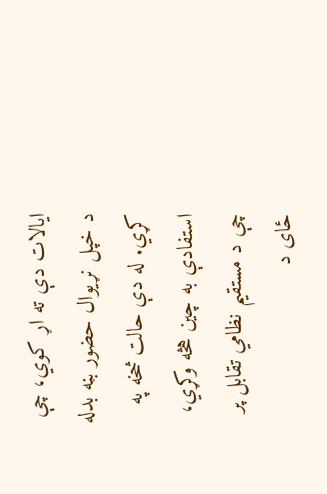ایالات دې ته اړ کوي، چې د خپل نړیوال حضور بڼه بدله کړي. له دې حالت څخه په استفادې به چین هڅه وکړي، چې د مستقیم نظامي تقابل پر ځای د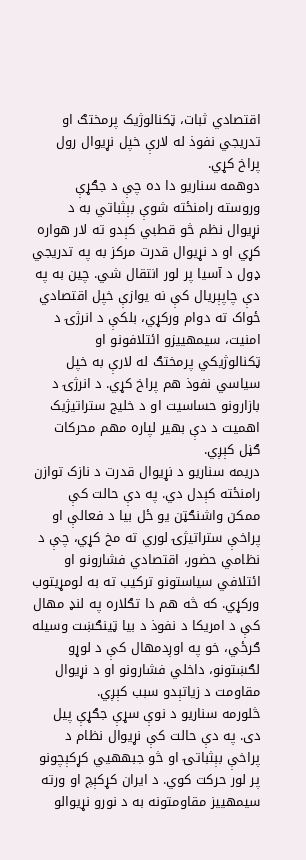اقتصادي ثبات، ټکنالوژیک پرمختګ او تدریجي نفوذ له لارې خپل نړیوال رول پراخ کړي.
دوهمه سناریو دا ده چې د جګړې وروسته رامنځته شوې بېثباتي به د نړیوال نظم څو قطبي کېدو ته لار هواره کړي او د نړیوال قدرت مرکز به په تدریجي ډول د آسیا پر لور انتقال شي. چین به په دې چاپېریال کې نه یوازې خپل اقتصادي ځواک ته دوام ورکړي، بلکې د انرژۍ د امنیت، سیمهییزو ائتلافونو او ټکنالوژیکي پرمختګ له لارې به خپل سیاسي نفوذ هم پراخ کړي. د انرژۍ د بازارونو حساسیت او د خلیج ستراتیژیک اهمیت د دې بهیر لپاره مهم محرکات ګڼل کېږي.
دریمه سناریو د نړیوال قدرت د نازک توازن رامنځته کېدل دي. په دې حالت کې ممکن واشنګټن یو ځل بیا د فعالې او پراخې ستراتیژۍ لوري ته مخ کړي، چې د نظامي حضور، اقتصادي فشارونو او ائتلافي سیاستونو ترکیب ته به لومړیتوب ورکړي. که څه هم دا تګلاره په لنډ مهال کې د امریکا د نفوذ د بیا ټینګښت وسیله ګرځي، خو په اوږدمهال کې د لوړو لګښتونو، داخلي فشارونو او د نړیوال مقاومت د زیاتېدو سبب کېږي.
څلورمه سناریو د نوې سړې جګړې پیل دی. په دې حالت کې نړیوال نظام د پراخې بېثباتۍ او څو جبههیي کړکېچونو پر لور حرکت کوي. د ایران کړکېچ او ورته سیمهییز مقاومتونه به د نورو نړیوالو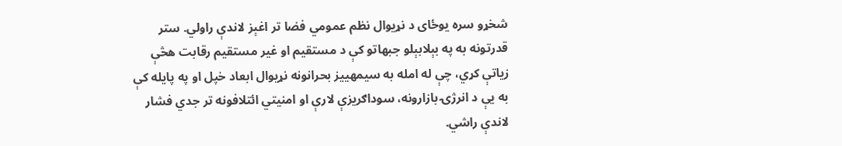شخړو سره یوځای د نړیوال نظم عمومي فضا تر اغېز لاندې راولي. ستر قدرتونه به په بېلابېلو جبهاتو کې د مستقیم او غیر مستقیم رقابت هڅې زیاتې کړي، چې له امله به سیمهییز بحرانونه نړیوال ابعاد خپل او په پایله کې به یې د انرژۍ بازارونه، سوداګریزې لارې او امنیتي ائتلافونه تر جدي فشار لاندې راشي.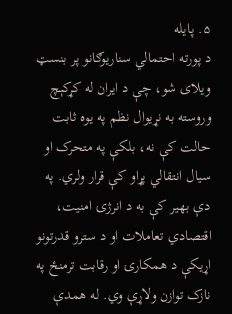۵. پایله
د پورته احتمالي سناریوګانو پر بنسټ ویلای شو، چې د ایران له کړکېچ وروسته به نړیوال نظم په یوه ثابت حالت کې نه، بلکې په متحرک او سیال انتقالي پړاو کې قرار ولري. په دې بهیر کې به د انرژۍ امنیت، اقتصادي تعاملات او د سترو قدرتونو اړیکې د همکارۍ او رقابت ترمنځ په نازک توازن ولاړې وي. له همدې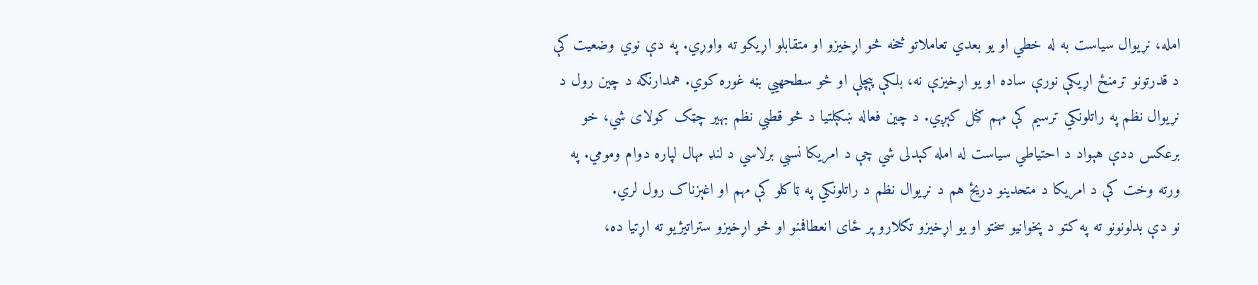امله، نړیوال سیاست به له خطي او یو بعدي تعاملاتو څخه څو اړخیزو او متقابلو اړیکو ته واوړي. په دې نوي وضعیت کې د قدرتونو ترمنځ اړیکې نورې ساده او یو اړخیزې نه، بلکې پېچلې او څو سطحهیي بڼه غوره کوي. همدارنګه د چین رول د نړیوال نظم په راتلونکي ترسیم کې مهم ګڼل کېږي. د چین فعاله ښکېلتیا د څو قطبي نظم بهیر چټک کولای شي، خو برعکس ددې هېواد د احتیاطي سیاست له امله کېدلی شي چې د امریکا نسبي برلاسي د لنډ مهال لپاره دوام ومومي. په ورته وخت کې د امریکا د متحدینو دریځ هم د نړیوال نظم د راتلونکي په ټاکلو کې مهم او اغېزناک رول لري.
نو دې بدلونونو ته په کتو د پخوانیو سختو او یو اړخیزو تګلارو پر ځای انعطافمنو او څو اړخیزو ستراتیژیو ته اړتیا ده،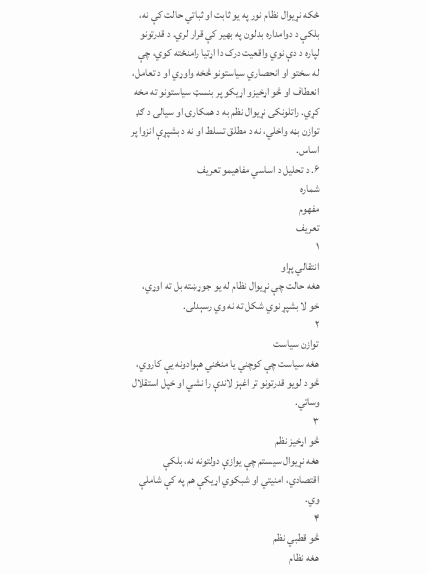ځکه نړیوال نظام نور په یو ثابت او ثباتي حالت کې نه، بلکې د دوامداره بدلون په بهیر کې قرار لري. د قدرتونو لپاره د دې نوي واقعیت درک دا اړتیا رامنځته کوي، چې له سختو او انحصاري سیاستونو څخه واوړي او د تعامل، انعطاف او څو اړخیزو اړیکو پر بنسټ سیاستونو ته مخه کړي. راتلونکی نړیوال نظم به د همکارۍ او سیالۍ د ګډ توازن بڼه واخلي، نه د مطلق تسلط او نه د بشپړې انزوا پر اساس.
۶. د تحلیل د اساسي مفاهیمو تعریف
شماره
مفهوم
تعریف
۱
انتقالي پړاو
هغه حالت چې نړیوال نظام له یو جوړښته بل ته اوړي، خو لا بشپړ نوي شکل ته نه وي رسېدلی.
۲
توازن سیاست
هغه سیاست چې کوچني یا منځني هېوادونه یې کاروي، څو د لویو قدرتونو تر اغېز لاندې را نشي او خپل استقلال وساتي.
۳
څو اړخیز نظم
هغه نړیوال سیستم چې یوازې دولتونه نه، بلکې اقتصادي، امنیتي او شبکوي اړیکې هم په کې شاملې وي.
۴
څو قطبي نظم
هغه نظام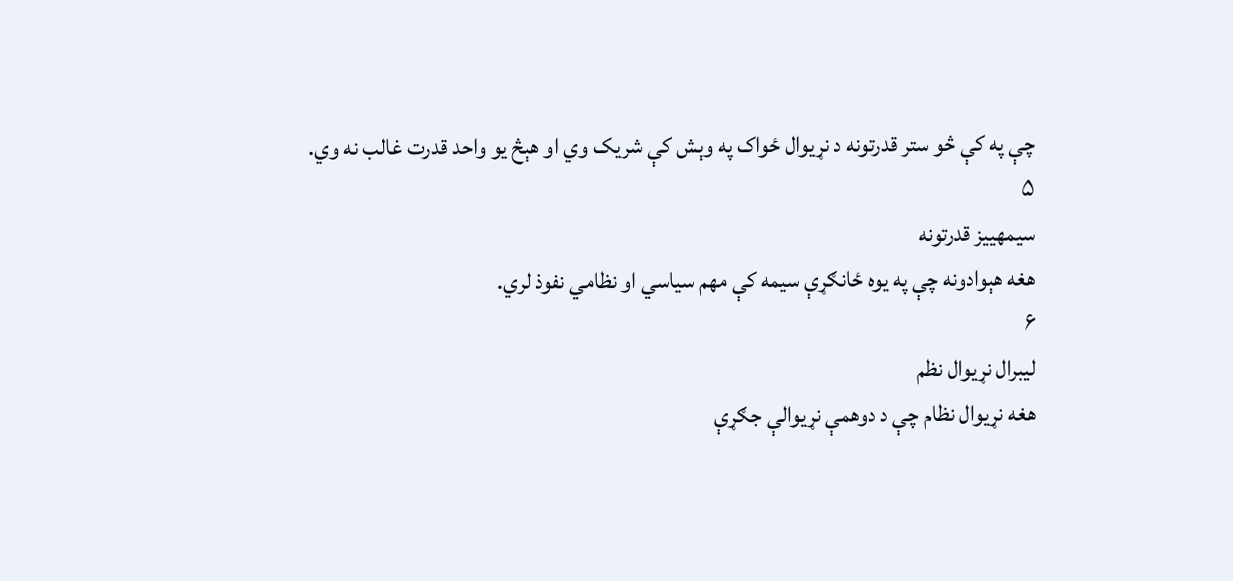چې په کې څو ستر قدرتونه د نړیوال ځواک په وېش کې شریک وي او هېڅ یو واحد قدرت غالب نه وي.
۵
سیمهییز قدرتونه
هغه هېوادونه چې په یوه ځانګړې سیمه کې مهم سیاسي او نظامي نفوذ لري.
۶
لیبرال نړیوال نظم
هغه نړیوال نظام چې د دوهمې نړیوالې جګړې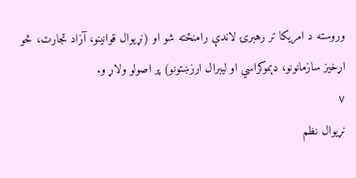وروسته د امریکا تر رهبرۍ لاندې رامنځته شو او (نړیوال قوانینو، آزاد تجارت، څو اړخیز سازمانونو، ډېموکراسي او لیبرال ارزښتونو) پر اصولو ولاړ و.
۷
نړیوال نظم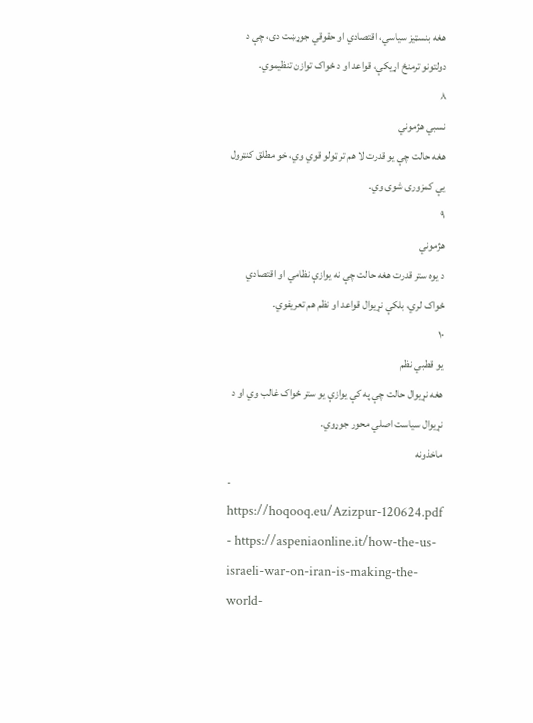هغه بنسټیز سیاسي، اقتصادي او حقوقي جوړښت دی، چې د دولتونو ترمنځ اړیکې، قواعد او د ځواک توازن تنظیموي.
۸
نسبي هژموني
هغه حالت چې یو قدرت لا هم تر ټولو قوي وي، خو مطلق کنټرول یې کمزوری شوی وي.
۹
هژموني
د یوه ستر قدرت هغه حالت چې نه یوازې نظامي او اقتصادي ځواک لري، بلکې نړیوال قواعد او نظم هم تعریفوي.
۱۰
یو قطبي نظم
هغه نړیوال حالت چې په کې یوازې یو ستر ځواک غالب وي او د نړیوال سیاست اصلي محور جوړوي.
ماخذونه
- https://hoqooq.eu/Azizpur-120624.pdf
- https://aspeniaonline.it/how-the-us-israeli-war-on-iran-is-making-the-world-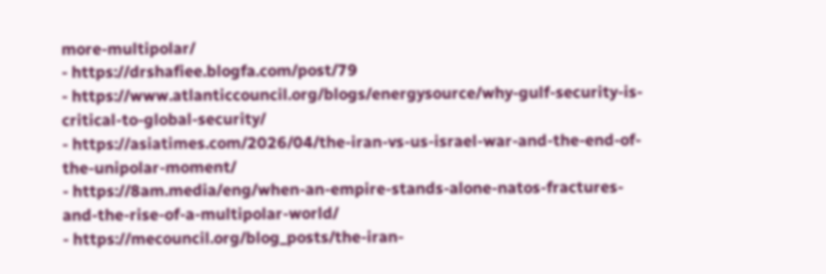more-multipolar/
- https://drshafiee.blogfa.com/post/79
- https://www.atlanticcouncil.org/blogs/energysource/why-gulf-security-is-critical-to-global-security/
- https://asiatimes.com/2026/04/the-iran-vs-us-israel-war-and-the-end-of-the-unipolar-moment/
- https://8am.media/eng/when-an-empire-stands-alone-natos-fractures-and-the-rise-of-a-multipolar-world/
- https://mecouncil.org/blog_posts/the-iran-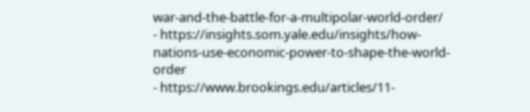war-and-the-battle-for-a-multipolar-world-order/
- https://insights.som.yale.edu/insights/how-nations-use-economic-power-to-shape-the-world-order
- https://www.brookings.edu/articles/11-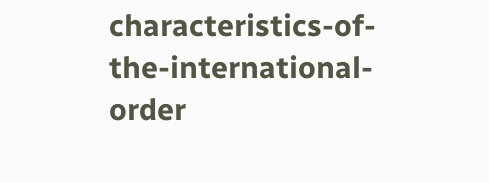characteristics-of-the-international-order